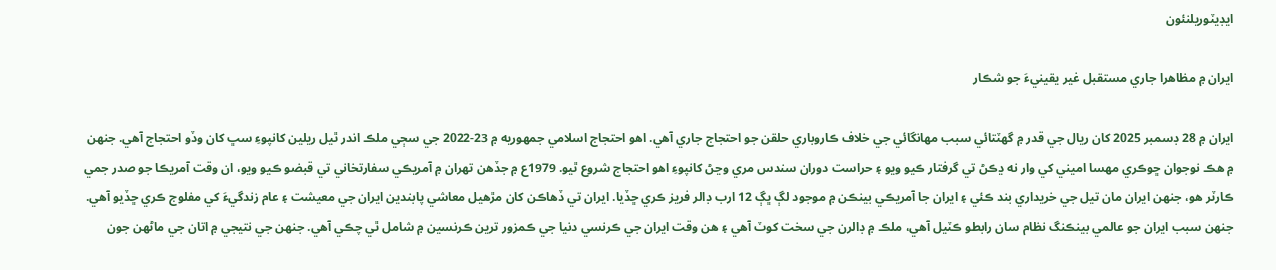ايڊيٽوريلنئون

ايران ۾ مظاهرا جاري مستقبل غير يقينيءَ جو شڪار

ايران ۾ 28 ڊسمبر 2025 کان ريال جي قدر ۾ گهٽتائي سبب مهانگائي جي خلاف ڪاروباري حلقن جو احتجاج جاري آهي. اهو احتجاج اسلامي جمهوريه ۾ 23-2022 جي سڄي ملڪ اندر ٿيل ريلين کانپوءِ سڀ کان وڏو احتجاج آهي. جنهن ۾ هڪ نوجوان ڇوڪري مهسا اميني کي وار نه ڍڪڻ تي گرفتار ڪيو ويو ۽ حراست دوران سندس مري وڃڻ کانپوءِ اهو احتجاج شروع ٿيو. 1979ع ۾ جڏهن تهران ۾ آمريڪي سفارتخاني تي قبضو ڪيو ويو، ان وقت آمريڪا جو صدر جمي ڪارٽر هو، جنهن ايران مان تيل جي خريداري بند ڪئي ۽ ايران جا آمريڪي بينڪن ۾ موجود لڳ ڀڳ 12 ارب ڊالر فريز ڪري ڇڏيا. ايران تي ڏهاڪن کان مڙهيل معاشي پابندين ايران جي معيشت ۽ عام زندگيءَ کي مفلوج ڪري ڇڏيو آهي. جنهن سبب ايران جو عالمي بينڪنگ نظام سان رابطو ڪٽيل آهي، ملڪ ۾ ڊالرن جي سخت کوٽ آهي ۽ هن وقت ايران جي ڪرنسي دنيا جي ڪمزور ترين ڪرنسين ۾ شامل ٿي چڪي آهي. جنهن جي نتيجي ۾ اتان جي ماڻهن جون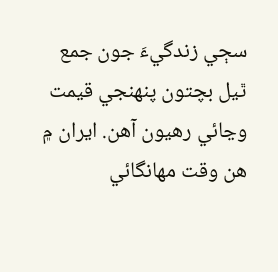سڄي زندگيءَ جون جمع ٿيل بچتون پنهنجي قيمت وڃائي رهيون آهن. ايران ۾ هن وقت مهانگائي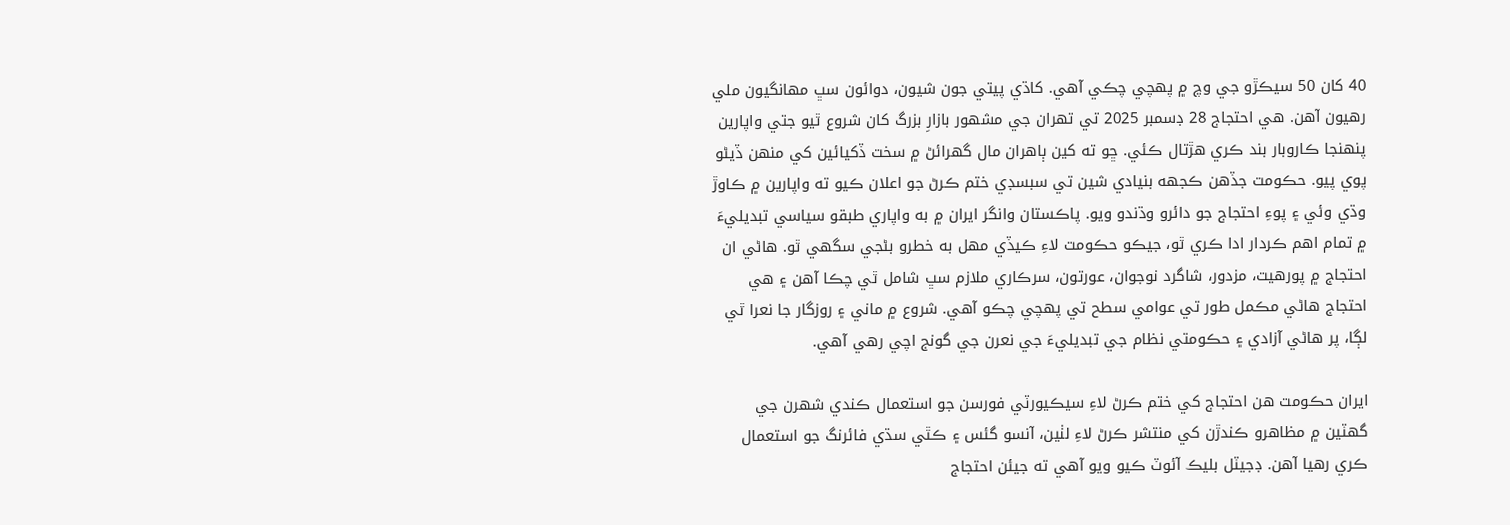40 کان 50 سيڪڙو جي وچ ۾ پهچي چڪي آهي. کاڌي پيتي جون شيون، دوائون سڀ مهانگيون ملي رهيون آهن. هي احتجاج 28 ڊسمبر 2025 تي تهران جي مشهور بازارِ بزرگ کان شروع ٿيو جتي واپارين پنهنجا ڪاروبار بند ڪري هڙتال ڪئي. ڇو ته کين ٻاهران مال گهرائڻ ۾ سخت ڏکيائين کي منهن ڏيڻو پوي پيو. حڪومت جڏهن ڪجهه بنيادي شين تي سبسڊي ختم ڪرڻ جو اعلان ڪيو ته واپارين ۾ ڪاوڙ وڌي وئي ۽ پوءِ احتجاج جو دائرو وڌندو ويو. پاڪستان وانگر ايران ۾ به واپاري طبقو سياسي تبديليءَ ۾ تمام اهم ڪردار ادا ڪري ٿو، جيڪو حڪومت لاءِ ڪيڏي مهل به خطرو بڻجي سگهي ٿو. هاڻي ان احتجاج ۾ پورهيت، مزدور، شاگرد نوجوان، عورتون، سرڪاري ملازم سڀ شامل ٿي چڪا آهن ۽ هي احتجاج هاڻي مڪمل طور تي عوامي سطح تي پهچي چڪو آهي. شروع ۾ ماني ۽ روزگار جا نعرا ٿي لڳا، پر هاڻي آزادي ۽ حڪومتي نظام جي تبديليءَ جي نعرن جي گونج اچي رهي آهي.

ايران حڪومت هن احتجاج کي ختم ڪرڻ لاءِ سيڪيورٽي فورسن جو استعمال ڪندي شهرن جي گهٽين ۾ مظاهرو ڪندڙن کي منتشر ڪرڻ لاءِ لٺين، آنسو گئس ۽ ڪٿي سڌي فائرنگ جو استعمال ڪري رهيا آهن. ڊجيٽل بليڪ آئوٽ ڪيو ويو آهي ته جيئن احتجاج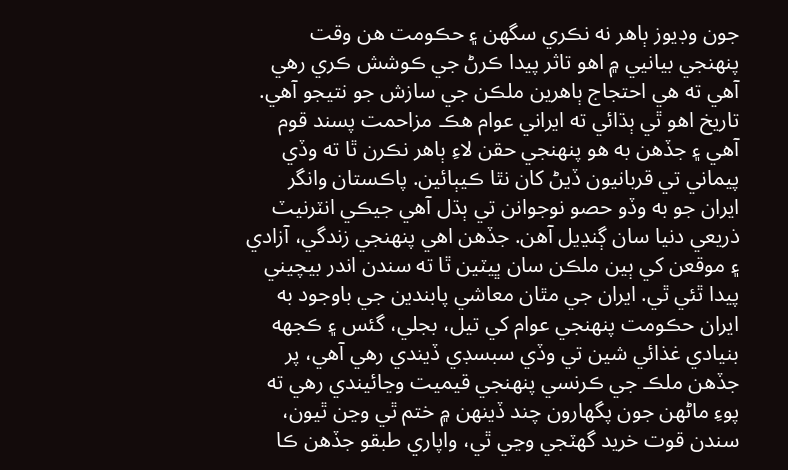جون وڊيوز ٻاهر نه نڪري سگهن ۽ حڪومت هن وقت پنهنجي بيانيي ۾ اهو تاثر پيدا ڪرڻ جي ڪوشش ڪري رهي آهي ته هي احتجاج ٻاهرين ملڪن جي سازش جو نتيجو آهي. تاريخ اهو ٿي ٻڌائي ته ايراني عوام هڪ مزاحمت پسند قوم آهي ۽ جڏهن به هو پنهنجي حقن لاءِ ٻاهر نڪرن ٿا ته وڏي پيماني تي قربانيون ڏيڻ کان نٿا ڪيٻائين. پاڪستان وانگر ايران جو به وڏو حصو نوجوانن تي ٻڌل آهي جيڪي انٽرنيٽ ذريعي دنيا سان ڳنڍيل آهن. جڏهن اهي پنهنجي زندگي، آزادي ۽ موقعن کي ٻين ملڪن سان ڀيٽين ٿا ته سندن اندر بيچيني پيدا ٿئي ٿي. ايران جي مٿان معاشي پابندين جي باوجود به ايران حڪومت پنهنجي عوام کي تيل، بجلي، گئس ۽ ڪجهه بنيادي غذائي شين تي وڏي سبسڊي ڏيندي رهي آهي، پر جڏهن ملڪ جي ڪرنسي پنهنجي قيميت وڃائيندي رهي ته پوءِ ماڻهن جون پگهارون چند ڏينهن ۾ ختم ٿي وڃن ٿيون، سندن قوت خريد گهٽجي وڃي ٿي، واپاري طبقو جڏهن ڪا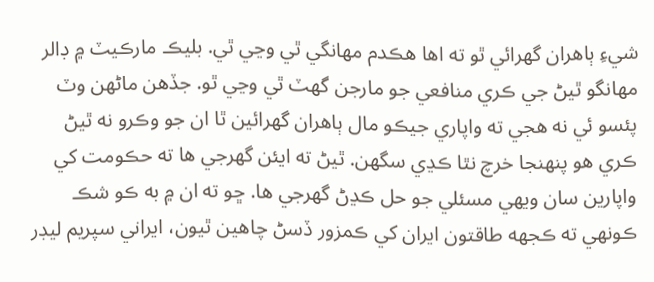شيءِ ٻاهران گهرائي ٿو ته اها هڪدم مهانگي ٿي وڃي ٿي. بليڪ مارڪيٽ ۾ ڊالر مهانگو ٿيڻ جي ڪري منافعي جو مارجن گهٽ ٿي وڃي ٿو. جڏهن ماڻهن وٽ پئسو ئي نه هجي ته واپاري جيڪو مال ٻاهران گهرائين ٿا ان جو وڪرو نه ٿيڻ ڪري هو پنهنجا خرچ نٿا ڪڍي سگهن. ٿيڻ ته ايئن گهرجي ها ته حڪومت کي واپارين سان ويهي مسئلي جو حل ڪڍڻ گهرجي ها. ڇو ته ان ۾ به ڪو شڪ ڪونهي ته ڪجهه طاقتون ايران کي ڪمزور ڏسڻ چاهين ٿيون، ايراني سپريم ليڊر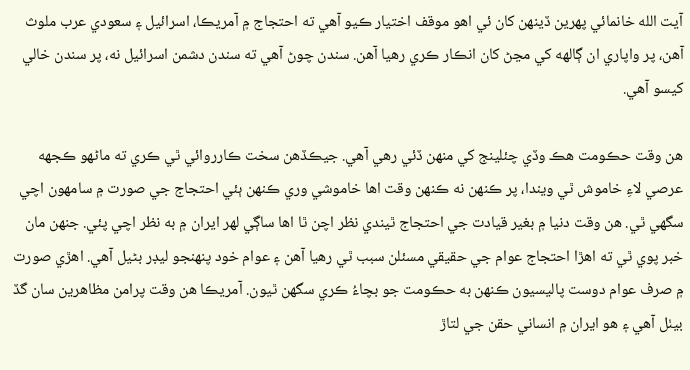آيت الله خانمائي پهرين ڏينهن کان ئي اهو موقف اختيار ڪيو آهي ته احتجاج ۾ آمريڪا، اسرائيل ۽ سعودي عرب ملوث آهن، پر واپاري ان ڳالهه کي مڃڻ کان انڪار ڪري رهيا آهن. سندن چوڻ آهي ته سندن دشمن اسرائيل نه، پر سندن خالي کيسو آهي.

هن وقت حڪومت هڪ وڏي چئلينج کي منهن ڏئي رهي آهي. جيڪڏهن سخت ڪارروائي ٿي ڪري ته ماڻهو ڪجهه عرصي لاءِ خاموش ٿي ويندا، پر ڪنهن نه ڪنهن وقت اها خاموشي وري ڪنهن ٻئي احتجاج جي صورت ۾ سامهون اچي سگهي ٿي. هن وقت دنيا ۾ بغير قيادت جي احتجاج ٿيندي نظر اچن ٿا اها ساڳي لهر ايران ۾ به نظر اچي پئي. جنهن مان خبر پوي ٿي ته اهڙا احتجاج عوام جي حقيقي مسئلن سبب ٿي رهيا آهن ۽ عوام خود پنهنجو ليڊر بڻيل آهي. اهڙي صورت ۾ صرف عوام دوست پاليسيون ڪنهن به حڪومت جو بچاءُ ڪري سگهن ٿيون. آمريڪا هن وقت پرامن مظاهرين سان گڏ بيٺل آهي ۽ هو ايران ۾ انساني حقن جي لتاڙ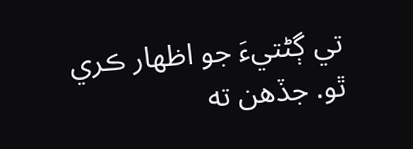تي ڳڻتيءَ جو اظهار ڪري ٿو. جڏهن ته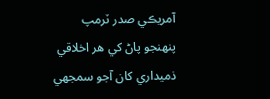آمريڪي صدر ٽرمپ پنهنجو پاڻ کي هر اخلاقي ذميداري کان آجو سمجهي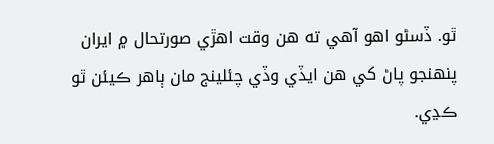ٿو. ڏسڻو اهو آهي ته هن وقت اهڙي صورتحال ۾ ايران پنهنجو پاڻ کي هن ايڏي وڏي چئلينج مان ٻاهر ڪيئن ٿو ڪڍي.